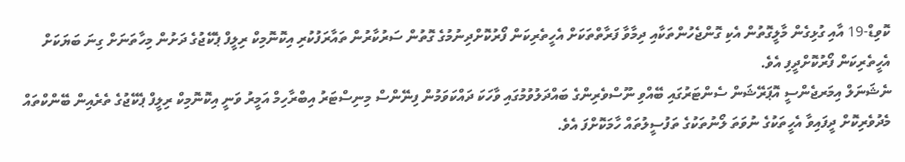ކޮވިޑް-19 އާއި ގުޅިގެން މާލީގޮތުން އެކި ގޮންޖެހުންތަކާއި ދިމާވާ ފަރާތްތަކަށް އެހީތެރިކަން ފޯރުކޮށްދިނުމުގެ ގޮތުން ސަރުކާރުން ތައާރަފުކުރި އިކޮނޮމިކް ރިލީފް ޕެކޭޖުގެ ދަށުން މިހާތަނަށް ގިނަ ބަޔަކަށް އެހީތެރިކަން ފޯރުކޮށްދީފި އެވެ.
ނެޝަނަލް އިމަރޖެންސީ އޮޕަރޭޝަން ސެންޓަރުގައި ބޭއްވި ނޫސްވެރިންގެ ބައްދަލުވުމުގައި ވާހަކަ ދައްކަވަމުން ފިނޭންސް މިނިސްޓަރު އިބްރާހިމް އަމީރު ވަނީ އިކޮނޮމިކް ރިލީފް ޕެކޭޖުގެ ތެރެއިން ބޭންކްތައް މެދުވެރިކޮށް ދީފައިވާ އެހީތަކުގެ ނުވަތަ ލޯނުތަކުގެ ތަފުސީލުތައް ހާމަކޮށްފަ އެވެ.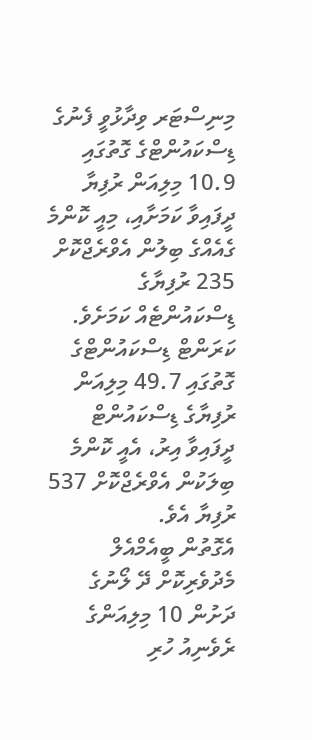މިނިސްޓަރ ވިދާޅުވީ ފެނުގެ ޑިސްކައުންޓްގެ ގޮތުގައި 10.9 މިލިއަން ރުފިޔާ ދީފައިވާ ކަމަށާއި، މިއީ ކޮންމެ ގެއެއްގެ ބިލުން އެވްރެޖްކޮށް 235 ރުފިޔާގެ ޑިސްކައުންޓެއް ކަމަށެވެ. ކަރަންޓް ޑިސްކައުންޓްގެ ގޮތުގައި 49.7 މިލިއަން ރުފިޔާގެ ޑިސްކައުންޓް ދީފައިވާ އިރު، އެއީ ކޮންމެ ބިލަކުން އެވްރެޖްކޮށް 537 ރުފިޔާ އެވެ.
އެގޮތުން ބީއެމްއެލް މެދުވެރިކޮށް ދޭ ލޯނުގެ ދަށުން 10 މިލިއަންގެ ރެވެނިއު ހުރި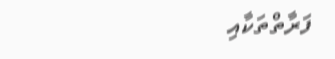ފަރާތްތަކާއި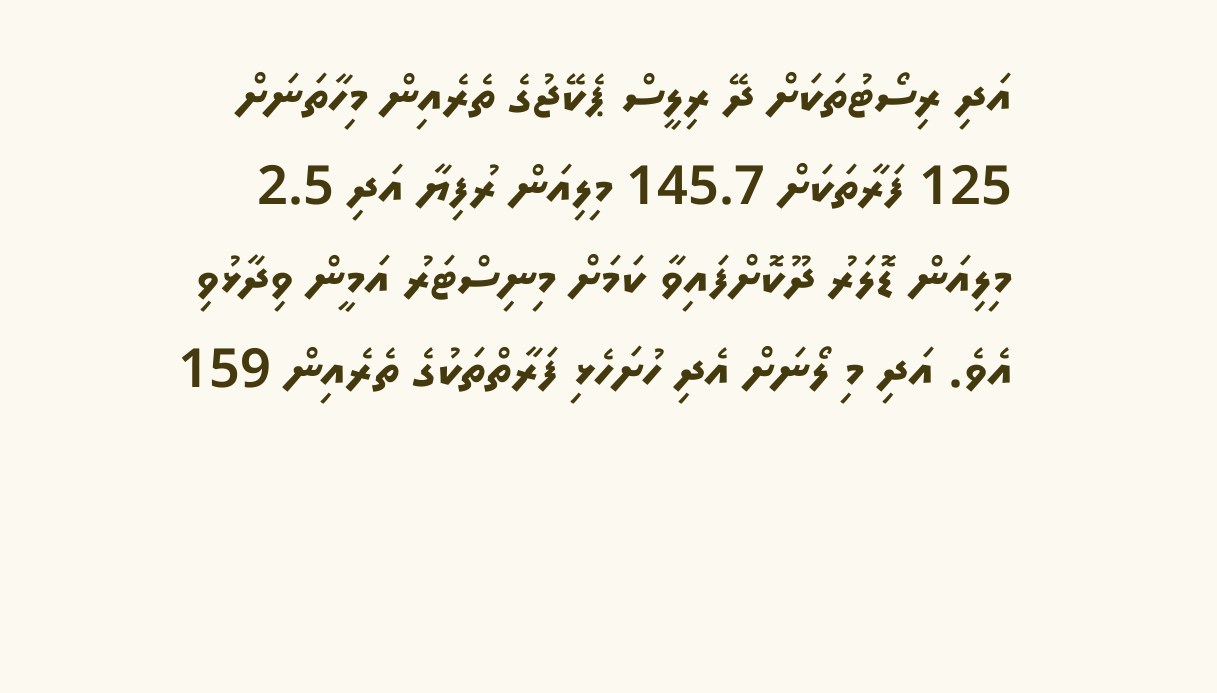އަދި ރިސޯޓުތަކަށް ދޭ ރިލީސް ޕެކޭޖުގެ ތެރެއިން މިހާތަނަށް 125 ފަރާތަކަށް 145.7 މިލިއަން ރުފިޔާ އަދި 2.5 މިލިއަން ޑޮލަރު ދޫކޮށްފައިވާ ކަމަށް މިނިސްޓަރު އަމީން ވިދާޅުވި އެވެ. އަދި މި ލޯނަށް އެދި ހުށަހެޅި ފަރާތްތަކުގެ ތެރެއިން 159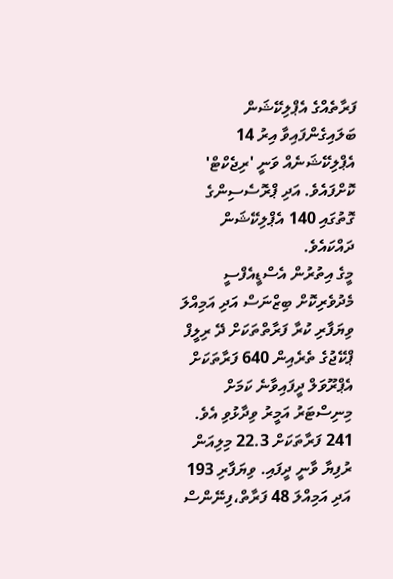ފަރާތެއްގެ އެޕްލިކޭޝަން ބަލައިގެންފައިވާ އިރު 14 އެޕްލިކޭޝަނެއް ވަނީ 'ރިޖެކްޓް' ކޮށްފައެވެ. އަދި ޕްރޮސެސިންގެ ގޮތުގައި 140 އެޕްލިކޭޝަން ދައްކައެވެ.
މީގެ އިތުރުން އެސްޑީއެފްސީ މެދުވެރިކޮށް ބިޒްނަސް އަދި އަމިއްލަ ވިޔަފާރި ކުރާ ފަރާތްތަކަށް ދޭ ރިލީފް ޕްކޭޖުގެ ތެރެއިން 640 ފަރާތަކަށް އެޕްރޫވަލް ދީފައިވާނެ ކަމަށް މިނިސްޓަރު އަމީރު ވިދާޅުވި އެވެ.
241 ފަރާތަކަށް 22.3 މިލިއަން ރުފިޔާ ވާނީ ދީފައި. ވިޔަފާރި 193 އަދި އަމިއްލަ 48 ފަރާތް،ފިނޭންސް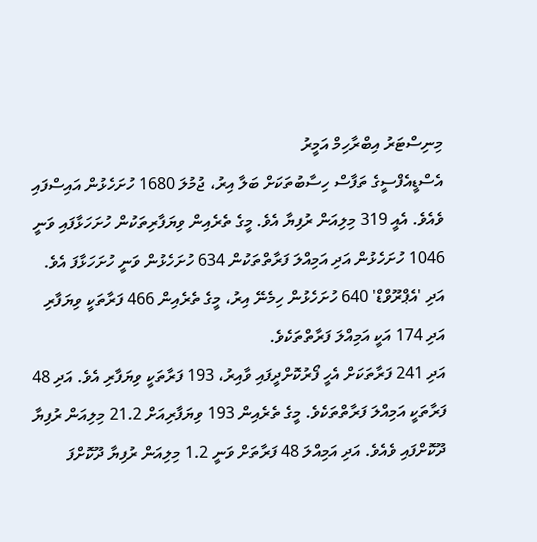މިނިސްޓަރު އިބްރާހިމް އަމީރު
އެސްޑީއެފްސީގެ ތަފާސް ހިސާބުތަކަށް ބަލާ އިރު، ޖުމުލަ 1680 ހުށަހެޅުން އައިސްފައި ވެއެވެ. އެއީ 319 މިލިއަން ރުފިޔާ އެވެ. މީގެ ތެރެއިން ވިޔަފާރިތަކުން ހުށަހަޅާފައި ވަނީ 1046 ހުށަހެޅުން އަދި އަމިއްލަ ފަރާތްތަކުން 634 ހުށަހެޅުން ވަނީ ހުށަހަޅާފަ އެވެ. އަދި 'އެޕްރޫވްޑް' 640 ހުށަހެޅުން ހިމެނޭ އިރު، މީގެ ތެރެއިން 466 ފަރާތަކީ ވިޔަފާރި އަދި 174 އަކީ އަމިއްލަ ފަރާތްތަކެވެ.
އަދި 241 ފަރާތަކަށް އެހީ ފޯރުކޮށްދީފައި ވާއިރު، 193 ފަރާތަކީ ވިޔަފާރި އެވެ. އަދި 48 ފަރާތަކީ އަމިއްލަ ފަރާތްތަކެވެ. މީގެ ތެރެއިން 193 ވިޔަފާރިއަށް 21.2 މިލިއަން ރުފިޔާ ދޫކޮށްފައި ވެއެވެ. އަދި އަމިއްލަ 48 ފަރާތަށް ވަނީ 1.2 މިލިއަން ރުފިޔާ ދޫކޮށްފަ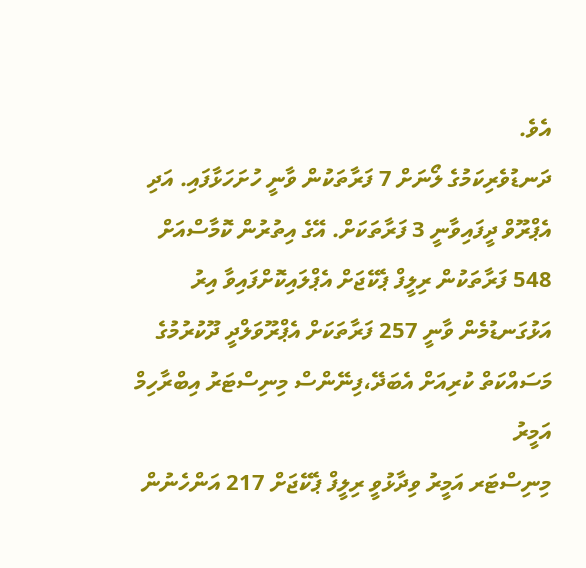އެވެ.
ދަނޑުވެރިކަމުގެ ލޯނަށް 7 ފަރާތަކުން ވާނީ ހުށަހަޅާފައި. އަދި އެޕްރޫވް ދީފައިވާނީ 3 ފަރާތަކަށް. އޭގެ އިތުރުން ކޮމާސްއަށް 548 ފަރާތަކުން ރިލީފް ޕެކޭޖަށް އެޕްލައިކޮށްފައިވާ އިރު އަޅުގަނޑުމެން ވާނީ 257 ފަރާތަކަށް އެޕްރޫވަލްދީ ދޫކުރުމުގެ މަސައްކަތް ކުރިއަށް އެބަދޭ،ފިނޭންސް މިނިސްޓަރު އިބްރާހިމް އަމީރު
މިނިސްޓަރ އަމީރު ވިދާޅުވީ ރިލީފް ޕެކޭޖަށް 217 އަންހެނުން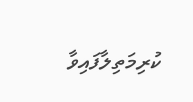ކުރިމަތިލާފައިވާ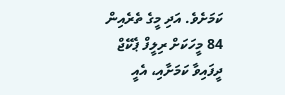ކަމަށެވެ. އަދި މީގެ ތެރެއިން 84 މީހަކަށް ރިލީފް ޕެކޭޖް ދީފައިވާ ކަމަށާއި، އެއީ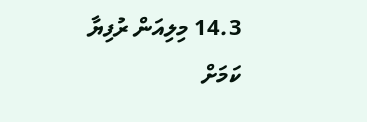14.3 މިލިއަން ރުފިޔާ ކަމަށް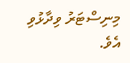މިނިސްޓަރު ވިދާޅުވި އެވެ.